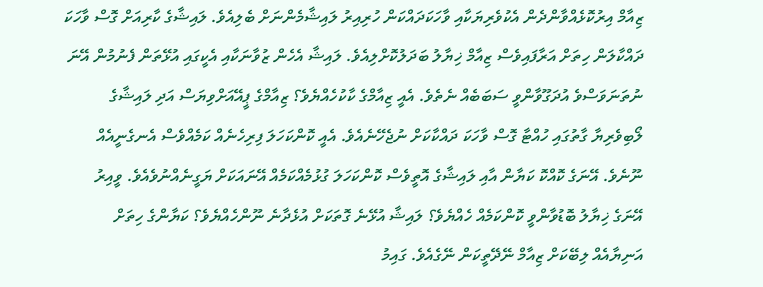ޒިއާމް އިރުކޮޅެއްވާންދެން އެކުވެރިޔަކާއި ވާހަކަދައްކަން ހުރިއިރު ލައިޝާމެންނަށް ބެލިއެވެ. ލައިޝާގެ ކާރިއަށް ގޮސް ވާހަކަ ދައްކާލަން ހިތަށް އަރާފައިވެސް ޒިއާމް ޚިޔާލު ބަދަލުކޮށްލިއެވެ. ލައިޝާ އެހެން ޒުވާނަކާއި އެކީގައި އުޅޭތަން ފެނުމުން އޭނަ ނުތަނަވަސްވެ އުދަގޫވާންވީ ސަބަބެއް ނެތެވެ. އެއީ ޒިއާމްގެ ކާކުހެއްޔެވެ؟ ޒިއާމްގެ ޕީއޭއަށްވިޔަސް އަދި ލައިޝާގެ ލޯބިވެރިޔާ ގާތުގައި ހުއްޓާ ގޮސް ވާހަކަ ދައްކާކަށް ނުޖެހޭނެއެވެ. އެއީ ކޮންކަހަލަ ފިރިހެނެއް ކަމެއްވެސް އެނގެނީއެއް ނޫނެވެ. އޭނަގެ ކޮއްކޮ ކަޔާން އާއި ލައިޝާގެ އޮތީވެސް ކޮންކަހަލަ ގުޅުމެއްކަމެއް އޭނައަކަށް ޔަގީނެއްނުވެއެވެ. ވީއިރު އޭނަގެ ޚިޔާލު ބޮޑުވާންވީ ކޮންކަމެއް ހެއްޔެވެ؟ ލައިޝާ އުޅޭނެ ގޮތަކަށް އުޅެދާނެ ނޫންހެއްޔެވެ؟ ކަޔާންގެ ހިތަށް އަނިޔާއެއް ލިބޭކަށް ޒިއާމް ނޭދޭތީކަން ނޭގެއެވެ. ގައިމު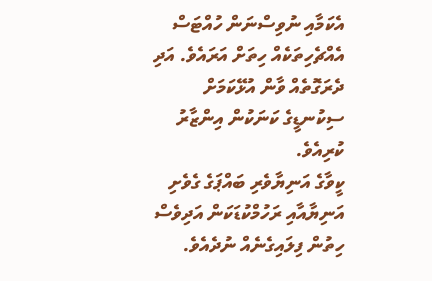އެކަމާއި ނުވިސްނަން ހުއްޓަސް އެއްޗެހިތަކެއް ހިތަށް އަރައެވެ. އަދި ދެރަގޮތެއް ވާން އުޅޭކަމަށް ސިކުނޑީގެ ކަނަކުން އިންޒާރު ކުރިއެވެ.
ކީވާގެ އަނިޔާވެރި ބައްޕަގެ ގެވެށި އަނިޔާއާއި ރަހުމްކުޑަކަން އަދިވެސް ހިތުން ފިލައިގެނެއް ނުދެއެވެ.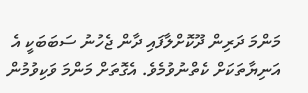މަންމަ ދަރިން ދޫކޮށްލާފައި ދާން ޖެހުނު ސަބަބަކީ އެ އަނިޔާތަކަށް ކެތްނުވުމެވެ. އެގޮތަށް މަންމަ ވަކިވުމުން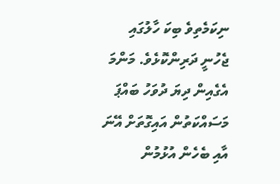ނިކަމެތިވެ ބިކަ ހާލުގައި ޖެހުނީ ދަރިންކޮޅެވެ. މަންމަ އެގެއިން ދިޔަ ދުވަހު ބައްޕަ މަސައްކަތުން އައިގޮތަށް އޭނަ އާއި ބެހެން އުޅުމުން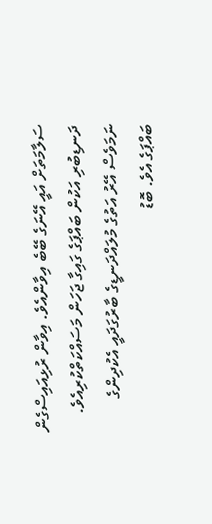ސަލާމަތަށް އައީ އޭނަގެ ބޭބެ އިވާންއެވެ. އިވާން ރުޅިއައިސްގެން ދަނޑިބުރި އަކުން ބައްޕަގެ ގައިގާ ޖަހަން މަސައްކަތްކުރިއެވެ. ނަމަވެސް އޭރު އަތުގެ މުލައްދަނޑީގެ ބާރުގަދައީ އެކުދިންގެ ބައްޕަގެ އެވެ. ބޮޑު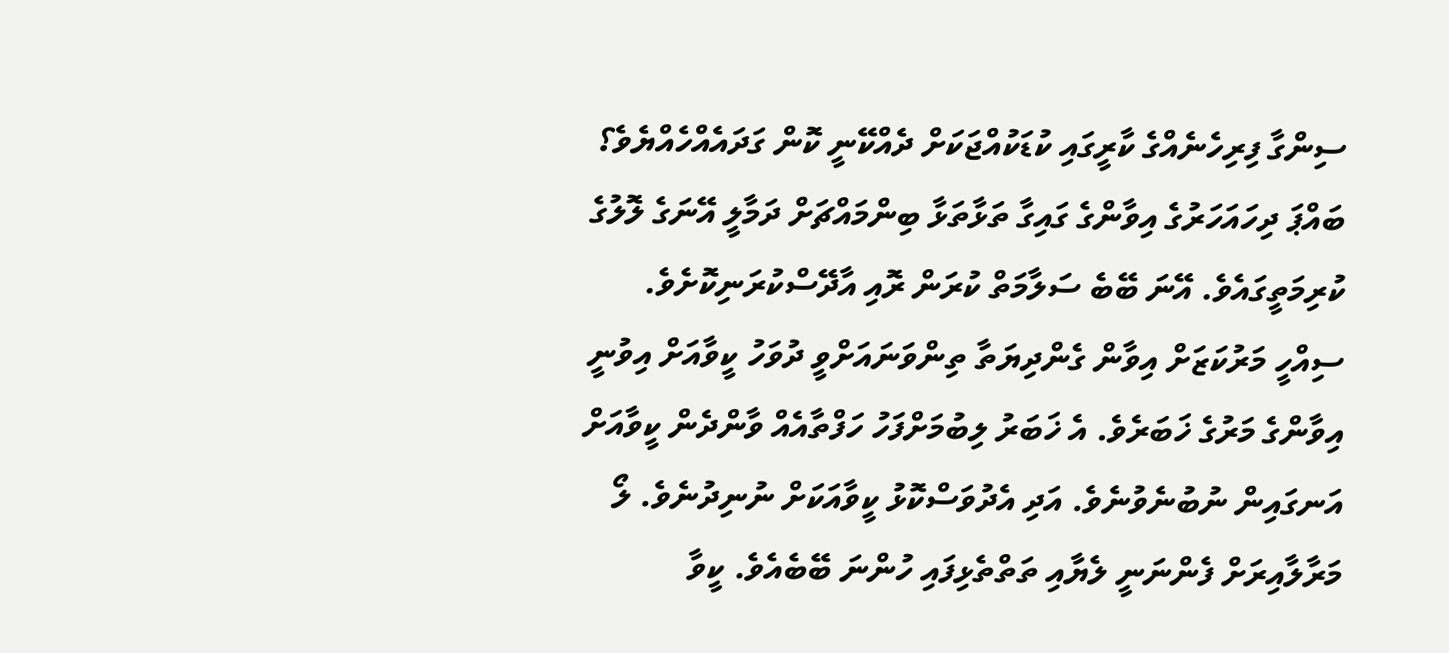ސިންގާ ފިރިހެނެއްގެ ކާރީގައި ކުޑަކުއްޖަކަށް ދެއްކޭނީ ކޮން ގަދައެއްހެއްޔެވެ؟ ބައްޕަ ދިހައަހަރުގެ އިވާންގެ ގައިގާ ތަޅާތަޅާ ބިންމައްޗަށް ދަމާލީ އޭނަގެ ލޮލުގެ ކުރިމަތީގައެވެ. އޭނަ ބޭބެ ސަލާމަތް ކުރަން ރޮއި އާދޭސްކުރަނިކޮށެވެ. ސިއްހީ މަރުކަޒަށް އިވާން ގެންދިޔަތާ ތިންވަނައަށްވީ ދުވަހު ކީވާއަށް އިވުނީ އިވާންގެ މަރުގެ ޚަބަރެވެ. އެ ޚަބަރު ލިބުމަށްފަހު ހަފްތާއެއް ވާންދެން ކީވާއަށް އަނގައިން ނުބުނެވުނެވެ. އަދި އެދުވަސްކޮޅު ކީވާއަކަށް ނުނިދުނެވެ. ލޯ މަރާލާއިރަށް ފެންނަނީ ލެޔާއި ތަތްތެޅިފައި ހުންނަ ބޭބެއެވެ. ކީވާ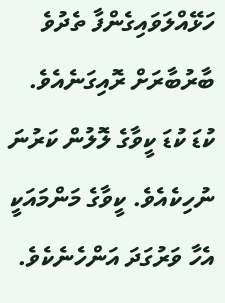ހަޅޭއްލަވައިގެންފާ ތެދުވެ ބާރުބާރަށް ރޮއިގަނެއެވެ. ކުޑަ ކުޑަ ކީވާގެ ލޮލުން ކަރުނަ ނުހިކެއެވެ. ކީވާގެ މަންމައަކީ އެހާ ވަރުގަދަ އަންހެނެކެވެ.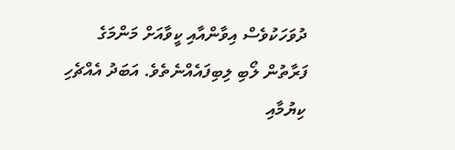ދުވަހަކުވެސް އިވާންއާއި ކީވާއަށް މަންމަގެ ފަރާތުން ލޯބި ލިބިފައެއްނެތެވެ. އަބަދު އެއްޗެހި ކިޔުމާއި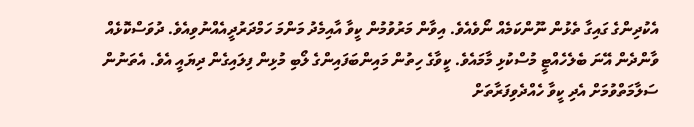އެކުދިންގެ ގައިގާ ތެޅުން ނޫންކަމެއް ނޯވެއެވެ. އިވާން މަރުވުމުން ކީވާ އާއިމެދު މަންމަ ހަމްދަރުދީއެއްނުވިއެވެ. ދުވަސްކޮޅެއް ވާންދެން އޭނަ ބެލެހެއްޓީ މުސްކުޅި މާމައެވެ. ކީވާގެ ހިތުން މައިންބަފައިންގެ ލޯބި މުޅިން ފިލައިގެން ދިޔައީ އެވެ. އެތަނުން ސަލާމަތްވުމަށް އެދި ކީވާ ހެއްދެވިފަރާތަށް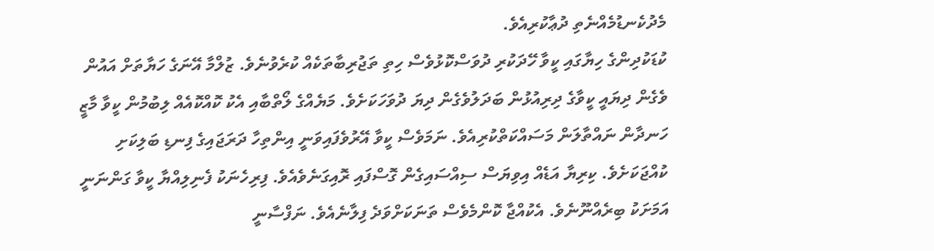މެދުކެނޑުމެއްނެތި ދުޢާކުރިއެވެ.
ކުޑަކުދިންގެ ހިޔާގައި ކީވާ ހޭދަކުރި ދުވަސްކޮޅުވެސް ހިތި ތަޖުރިބާތަކެއް ކުރެވުނެވެ. ޒުލްމާ އޭނަގެ ހަޔާތަށް އައުން ވެގެން ދިޔައީ ކީވާގެ ދިރިއުޅުން ބަދަލުވެގެން ދިޔަ ދުވަހަކަށެވެ. މަޔެއްގެ ލޯތްބާއި އެކު ކޮއްކޮއެއް ލިބުމުން ކީވާ މާޒީ ހަނދާން ނައްތާލަން މަސައްކަތްކުރިއެވެ. ނަމަވެސް ކީވާ އޭރުވެފައިވަނީ އިންތިހާ ދަރަޖައިގެ ފިނޑި ބަލިކަށި ކުއްޖަކަށެވެ. ކިރިޔާ އަޑެއް އިވިޔަސް ސިއްސައިގެން ގޮސްފައި ރޮއިގަނެވެއެވެ. ފިރިހެނަކު ފެނިލިއްޔާ ކީވާ ގަންނަނީ އަމަށަކު ބިރެއްނޫނެވެ. އެކުއްޖާ ކޮންމެވެސް ތަނަކަށްވަދެ ފިލާނެއެވެ. ނަފްސާނީ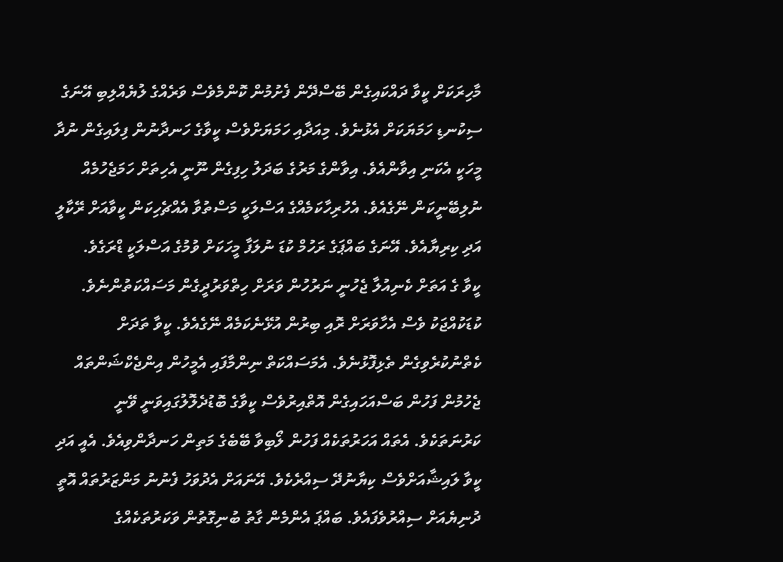މާހިރަކަށް ކީވާ ދައްކައިގެން ބޭސްދޭން ފެށުމުން ކޮންމެވެސް ވަރެއްގެ ލުޔެއްލިބި އޭނަގެ ސިކުނޑި ހަމަޔަކަށް އެޅުނެވެ. މިއަދާއި ހަމަޔަށްވެސް ކީވާގެ ހަނދާނުން ފިލައިގެން ނުދާ މީހަކީ އެކަނި އިވާންއެވެ. އިވާންގެ މަރުގެ ބަދަލު ހިފިގެން ނޫނީ އެހިތަށް ހަމަޖެހުމެއް ނުލިބޭނީކަން ނޭގެއެވެ. އެހުރިހާކަމެއްގެ އަސްލަކީ މަސްތުވާ އެއްޗެހިކަން ކީވާއަށް ރޭކާލީ އަދި ކިރިޔާއެވެ. އޭނަގެ ބައްޕަގެ ރަހުމް ކުޑަ ނުލަފާ މީހަކަށް ވުމުގެ އަސްލަކީ ޑްރަގެވެ.
ކީވާ ގެ އަތަށް ކެނިއުލާ ޖެހުނީ ނަރުހުން ވަރަށް ހިތްވަރުދީގެން މަސައްކަތުންނެވެ. ކުޑަކުއްޖަކު ވެސް އެހާވަރަށް ރޮއި ބިރުން އުޅޭނެކަމެއް ނޭގެއެވެ. ކީވާ ތަދަށް ކެތްނުކުރެވިގެން ތެޅިފޮޅުނެވެ. އެމަސައްކަތް ނިންމާފައި އެމީހުން އިންޖެކްޝަންތައް ޖެހުމުން ފަހުން ބަސްއަހައިގެން އޮތްއިރުވެސް ކީވާގެ ބޮޑުދެލޮލުގައިވަނީ ވޭނީ ކަރުނަތަކެވެ. އެތައް އަހަރުތަކެއް ފަހުން ލޯބިވާ ބޭބެގެ މަތިން ހަނދާންވިއެވެ. އެއީ އަދި ކީވާ ލައިޝާއަށްވެސް ކިޔާނުދޭ ސިއްރެކެވެ. އޭނައަށް އެދުވަހު ފެނުނު މަންޒަރުތައް އޮތީ ދުނިޔެއަށް ސިއްރުވެފައެވެ. ބައްޕަ އެންމެން ގާތު ބުނިގޮތުން ވަކަރުތަކެއްގެ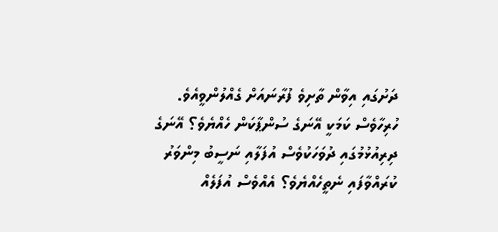ދަށުގައި އިވާން ތާށިވެ ފުރާނައަށް ގެއްލުންވީއެވެ. ހުރިހާވެސް ކަމަކީ އޭނަގެ ސުންޕާކަން ހެއްޔެވެ؟ އޭނަގެ ދިރިއުޅުމުގައި ދުވަހަކުވެސް އުފަލާއި ނަސީބު މިންވަރު ކުރައްވާފައި ނެތީހެއްޔެވެ؟ އެއްވެސް އުފަލެއް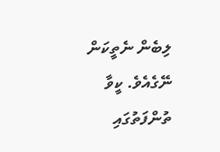ލިބެން ނެތީކަން ނޭގެއެވެ. ކީވާ ތުންފަތުގައި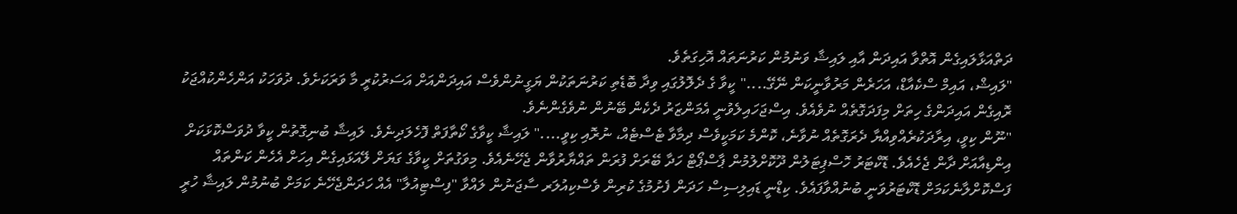ދަތްއަޅާލައިގެން އޮތްވާ އައިދަން އާއި ލައިޝާ ވަނުމުން ކަރުނަތައް އޮހިގަތެވެ.
"ލައިޝް، އައިމް ސްކެއާޑް، އަހަރެން މަރުވާނީކަން ނޭގޭ...." ކީވާ ގެ ދެލޮލުގައި ވިދާ ބޮޑެތި ކަރުނަތަކުން ޔަގީނުންވެސް އައިދަންއަށް އަސަރުކުރީ މާ ވަރަކަށެވެ. ދުވަހަކު އަންހެންކުއްޖަކު ރޮއިގެން އައިދަންގެ ހިތަށް މިފަދަގޮތެއް ނުވެއެވެ. އިސްޖަހައިލެވުނީ އެމަންޒަރު ދެކެން ބޭނުން ނުވެގެންނެވެ.
"ނޫން ކިވީ، އިރާދަކުރެއްވިއްޔާ ދެރަގޮތެއް ނުވާނެ، ކޮންމެ ކަމަކީވެސް ދިމާވާ ޓެސްޓެއް، ނުރޮއި ކިވީ...." ލައިޝާ ކީވާގެ ކޯތާފަތް ފޮހެލަދިނެވެ. ލައިޝާ ބުނިގޮތުން ކީވާ ދުވަސްކޮޅަކަށް އިންޑިއާއަށް ދާން ޖެހެއެވެ. ޑޮކްޓަރު ހޮސްޕިޓަލުން ދޫކޮށްލުމުން ޕާސްޕޯޓް ހަދާ ބޭރަށް ފުރަން ތައްޔާރުވާން ޖެހޭނެއެވެ. މިވަގުތަށް ކީވާގެ ގަޔަށް ލޭއަޅައިގެން އިހަށް އެހެން ކަންތައް ފަސްކޮށްލާނެކަމަށް ޑޮކްޓަރުވަނީ ބުނުއްވާފައެވެ. ކިޑްނީ ޑައިލިސިސް ހަދަން ފެށުމުގެ ކުރިން ވެސްކިއުލަރ ސާޖަނުން ލައްވާ "ފިސްޓިއުލާ" އެއް ހަދަންޖެހޭނެ ކަމަށް ބުނުމުން ލައިޝާ ހުރީ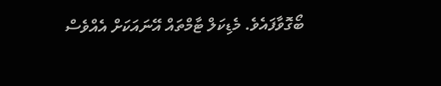ބޯގޮވާފައެވެ. މެޑިކަލް ޓާމްތައް އޭނައަކަށް އެއްވެސް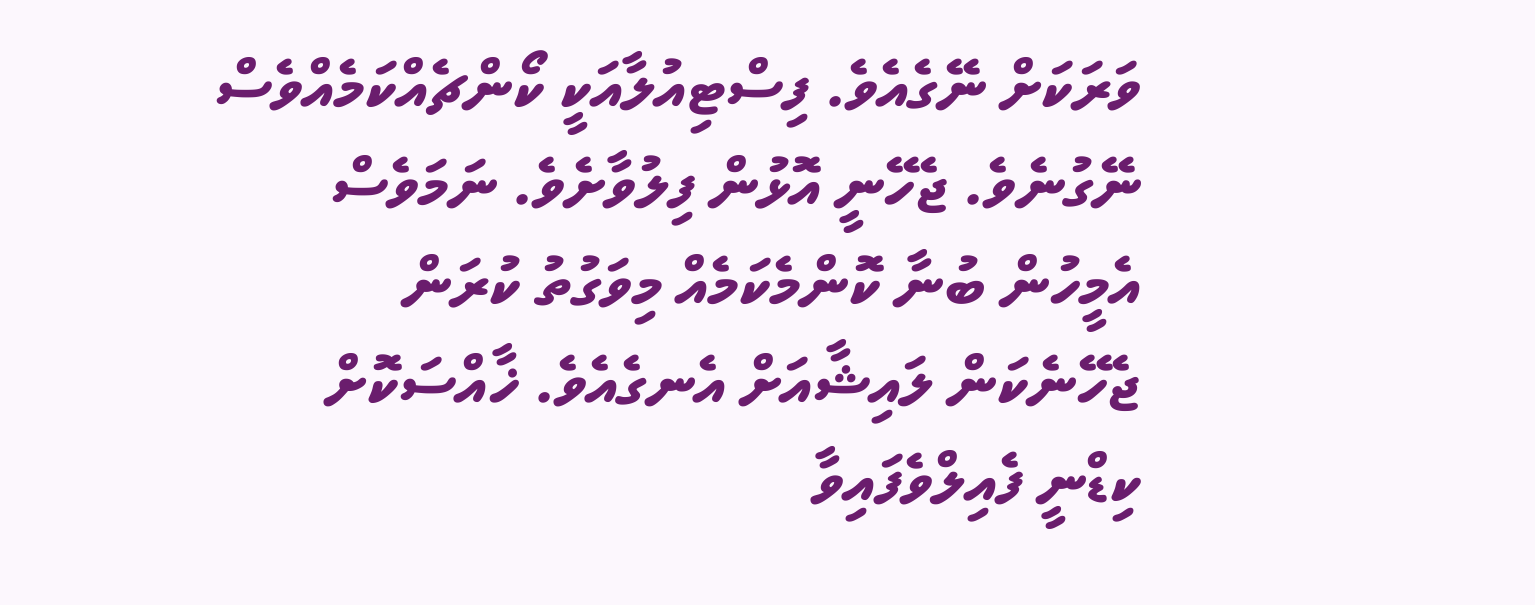ވަރަކަށް ނޭގެއެވެ. ފިސްޓިއުލާއަކީ ކޯންޗެއްކަމެއްވެސް ނޭގުނެވެ. ޖެހޭނީ އޮޅުން ފިލުވާށެވެ. ނަމަވެސް އެމީހުން ބުނާ ކޮންމެކަމެއް މިވަގުތު ކުރަން ޖެހޭނެކަން ލައިޝާއަށް އެނގެއެވެ. ޚާއްސަކޮށް ކިޑްނީ ފެއިލްވެފައިވާ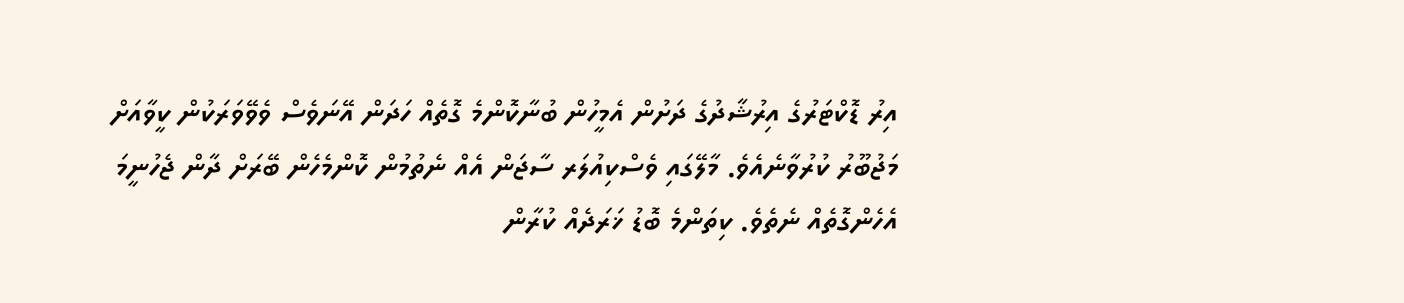އިރު ޑޮކްޓަރުގެ އިރުޝާދުގެ ދަށުން އެމީހުން ބުނާކޮންމެ ގޮތެއް ހަދަން އޭނަވެސް ވެވޭވަރަކުން ކީވާއަށް މަޖުބޫރު ކުރުވާނެއެވެ. މާލޭގައި ވެސްކިއުލަރ ސާޖަން އެއް ނެތުމުން ކޮންމެހެން ބޭރަށް ދާން ޖެހުނީމަ އެހެންގޮތެއް ނެތެވެ. ކިތަންމެ ބޮޑު ޚަރަދެއް ކުރާން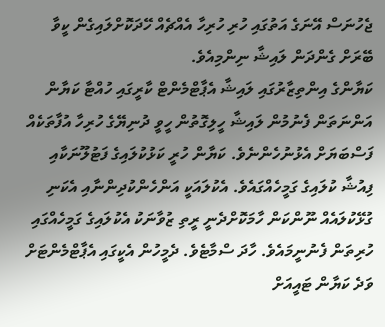ޖެހުނަސް އޭނަގެ އަތުގައި ހުރި ހުރިހާ އެއްޗެއް ހޭދަކޮށްލައިގެން ކީވާ ބޭރަށް ގެންދަން ލައިޝާ ނިންމިއެވެ.
ކަޔާންގެ އިންތިޒާރުގައި ލައިޝާ އެޕާޓްމެންޓް ކާރީގައި ހުއްޓާ ކަޔާން އަންނަތަން ފެނުމުން ލައިޝާ ހީލިގޮތުން ހީވީ ދުނިޔޭގެ ހުރިހާ އުފާތަކެއް ފަސްބަޔަށް އެޅުނުހެންނެވެ. ކަޔާން ހުރީ ކަޅުކުލައިގެ ފަޓުލޫނަކާއި ފިއުޝާ ކުލައިގެ ގަމީހެއްގައެވެ. އެކުލައަކީ އަންހެންކުދިންނާއި އެކަނި ގުޅޭކުލައެއް ނޫންކަން ހާމަކޮށްދެނީ ރީތި ޒުވާނަކު އެކުލައިގެ ގަމީހެއްގައި ހުރިތަން ފެނުނީމައެވެ. ހާދަ ސްމާޓެވެ. ދެމީހުން އެކީގައި އެޕާޓްމެންޓަށް ވަދެ ކަޔާން ޓައީއަށް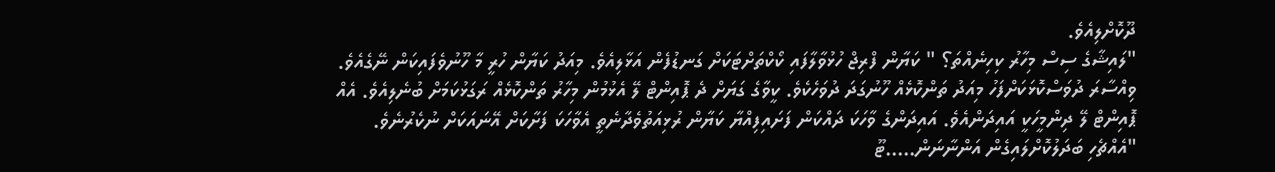ދޫކޮށްލިއެވެ.
"ލައިޝާގެ ސިސް މިހާރު ކިހިނެއްތަ؟ " ކަޔާން ފްރިޖް ހުޅުވާލާފައި ކޯކްތަށްޓަކަށް ގަނޑުފެން އަޅާލިއެވެ. މިއަދު ކަޔާން ހުރީ މާ ހޫނުވެފައިކަން ނޭގެއެވެ. ވިއްސާރަ ދުވަސްކޮޅަކަށްފަހު މިއަދު ތަންކޮޅެއް ހޫނުގަދަ ދުވަހެކެވެ. ކީވާގެ ގަޔަށް ދެ ޕޮއިންޓް ލޭ އެޅުމުން މިހާރު ތަންކޮޅެއް ރަގަޅުކަމަށް ބުނެލިއެވެ. އެއް ޕޮއިންޓް ލޭ ދިންމީހަކީ އައިދަންއެވެ. އައިދަންގެ ވާހަކަ ދައްކަން ފަށައިފިއްޔާ ކަޔާން ރުޅިއަތުވެދާނެތީ އެވާހަކަ ފަށާކަށް އޭނައަކަށް ނުކެރުނެވެ.
"އެއްޗެހި ބަދަލުކޮށްލައިގެން އަންނާނަން.....ޓޫ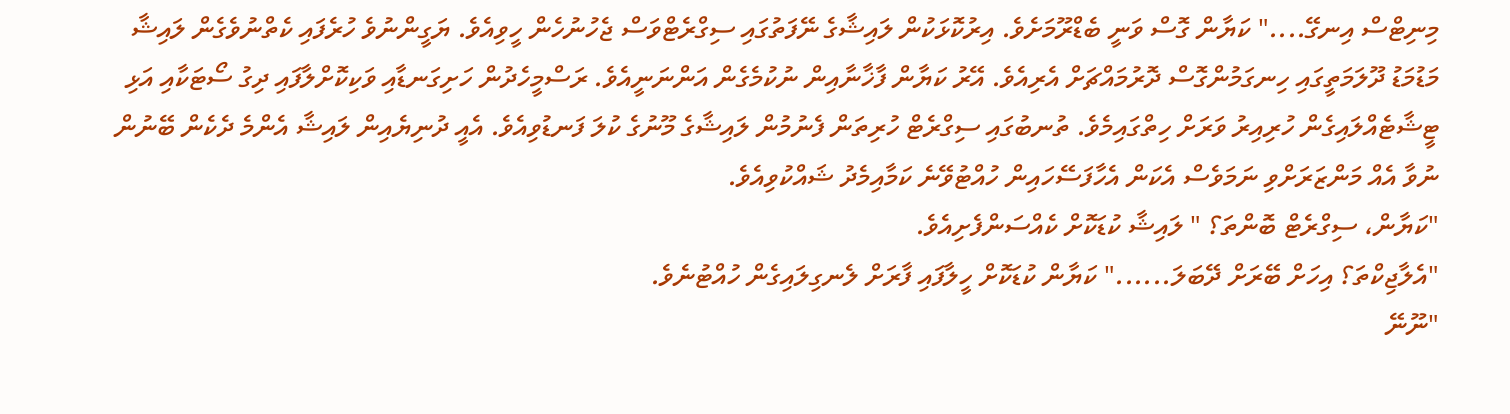މިނިޓްސް އިނގޭ...." ކަޔާން ގޮސް ވަނީ ބެޑްރޫމަށެވެ. އިރުކޮޅަކުން ލައިޝާގެ ނޭފަތުގައި ސިގްރެޓްވަސް ޖެހުނުހެން ހީވިއެވެ. ޔަގީންނުވެ ހުރެފައި ކެތްނުވެގެން ލައިޝާ މަޑުމަޑު ދޫލަމަތީގައި ހިނގަމުންގޮސް ދޮރުމައްޗަށް އެރިއެވެ. އޭރު ކަޔާން ފާޚާނާއިން ނުކުމެގެން އަންނަނީއެވެ. ރަސްމީހެދުން ހަށިގަނޑާއި ވަކިކޮށްލާފައި ދިގު ސޯޓަކާއި އަޅި ޓީޝާޓެއްލައިގެން ހުރިއިރު ވަރަށް ހިތްގައިމެވެ. ތުނބުގައި ސިގްރެޓް ހުރިތަން ފެނުމުން ލައިޝާގެ މޫނުގެ ކުލަ ފަނޑުވިއެވެ. އެއީ ދުނިޔެއިން ލައިޝާ އެންމެ ދެކެން ބޭނުން ނުވާ އެއް މަންޒަރަށްވި ނަމަވެސް އެކަން އެހާފަސޭހައިން ހުއްޓުވޭނެ ކަމާއިމެދު ޝައްކުވިއެވެ.
"ކަޔާން، ސިގްރެޓް ބޮންތަ؟ " ލައިޝާ ކުޑަކޮށް ކެއްސަންފެށިއެވެ.
"އެލާޖިކްތަ؟ އިހަށް ބޭރަށް ދޭބަލަ......" ކަޔާން ކުޑަކޮށް ހީލާފައި ފާރަށް ލެނގިލައިގެން ހުއްޓުނެވެ.
"ނޫނޭ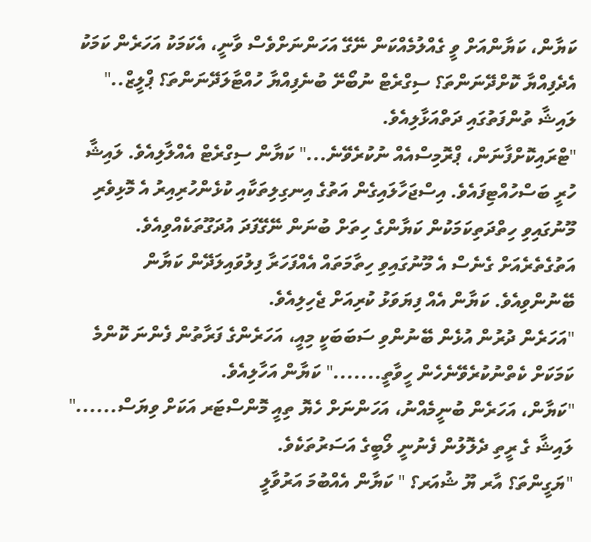ކަޔާން، ކަޔާންއަށް ވީ ގެއްލުމެއްކަން ނޭގޭ އަހަންނަށްވެސް ވާނީ، އެކަމަކު އަހަރެން ކަމަކު އެދެފިއްޔާ ކޮށްދޭނަންތަ؟ ސިގްރެޓް ނުބޯށޭ ބުނެފިއްޔާ ހުއްޓާލަދޭނަންތަ؟ ޕްލީޒް.." ލައިޝާ ތުންފަތުގައި ދަތްއަޅާލިއެވެ.
"ޓްރައިކޮށްފާނަން، ޕްރޮމިސްއެއް ނުކުރެވޭނެ..." ކަޔާން ސިގްރެޓް އެއްލާލިއެވެ. ލައިޝާ ހުރީ ބަސްހުއްޓިފައެވެ. އިސްޖަހާލައިގެން އަތުގެ އިނގިލިތަކާއި ކުޅެންހުރިއިރު އެ މޮޅިވެރި މޫނުގައިވި ހިތްދަތިކަމަކުން ކަޔާންގެ ހިތަށް ބުނަން ނޭގޭފަދަ އުދަގޫތަކެއްވިއެވެ. އަތުގެތެރެއަށް ގެނެސް އެ މޫނުގައިވި ހިތާމަތައް އެއްފަހަރާ ފިލުވައިލަދޭން ކަޔާން ބޭނުންވިއެވެ. ކަޔާން އެއް ފިޔަވަޅު ކުރިއަށް ޖެހިލިއެވެ.
"އަހަރެން ދުރުން އުޅެން ބޭނުންވި ސަބަބަކީ މިއީ، އަހަރެންގެ ފަރާތުން ފެންނަ ކޮންމެ ކަމަކަށް ކެތްނުކުރެވޭނެހެން ހީވާތީ......." ކަޔާން އަހާލިއެވެ.
"ކަޔާން، އަހަރެން ބުނީމެއްނު، އަހަންނަށް ހެޔޮ ތިއީ މޮންސްޓަރ އަކަށް ވިޔަސް......" ލައިޝާ ގެ ރީތި ދެލޮލުން ފެނުނީ ލޯބީގެ އަސަރުތަކެވެ.
"ޔަގީންތަ؟ އާރ ޔޫ ޝުއަރ؟ " ކަޔާން އެއްބުމަ އަރުވާލީ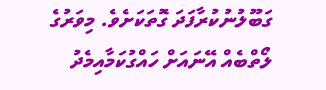ގަބޫލުނުކުރާފަދަ ގޮތަކަށެވެ. މިވަރުގެ ލޯތްބެއް އޭނައަށް ހައްގުކަމާއިމެދު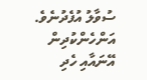ސުވާލު އުފެދުނެވެ. އަންހެންކުދިން އޭނައާއި ހެދި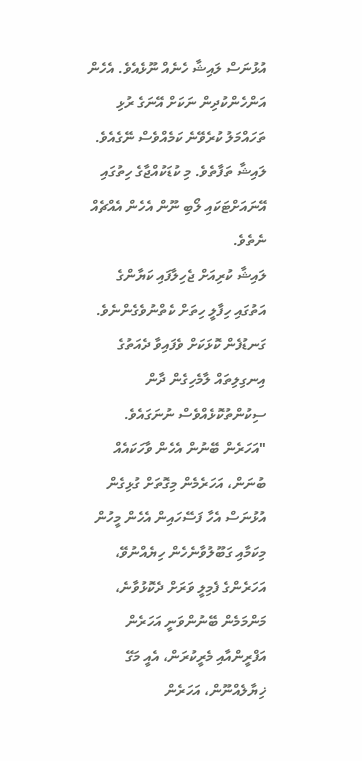އުޅުނަސް ލައިޝާ ހެނެއް ނޫޅެއެވެ. އެހެން އަންހެންކުދިން ނަކަށް އޭނަގެ ރުޅި ތަހައްމަލު ކުރެވޭނެ ކަމެއްވެސް ނޭގެއެވެ. ލައިޝާ ތަފާތެވެ. މި ކުޑަކުއްޖާގެ ހިތުގައި އޭނައަށްޓަކައި ލޯބި ނޫން އެހެން އެއްޗެއް ނެތެވެ.
ލައިޝާ ކުރިއަށް ޖެހިލާފައި ކަޔާންގެ އަތުގައި ހިފާލީ ހިތަށް ކެތްނުވެގެންނެވެ. ގަނޑުފެން ކޮޅަކަށް ވެފައިވާ ދެއަތުގެ އިނގިލިތައް ލާމެހިގެން ދާން ސިކުންތުކޮޅެއްވެސް ނުނަގައެވެ.
"އަހަރެން ބޭނުން އެހެން ވާހަކައެއް ބުނަން، އަހަރެމެން މިގޮތަށް ގުޅިގެން އުޅުނަސް އެހާ ފަސޭހައިން އެހެން މީހުން މިކަމާއި ގަބޫލުވާނެހެން ހިޔެއްނުވޭ، އަހަރެންގެ ފެމިލީ ވަރަށް ދެކޮޅުވާނެ، މަންމަމެން ބޭނުންވަނީ އަހަރެން އަފްރީންއާއި މެރީކުރަން، އެއީ މަގޭ ޚިޔާލެއްނޫން، އަހަރެން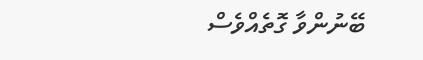ބޭނުންވާ ގޮތެއްވެސް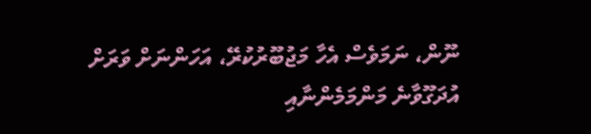ނޫން، ނަމަވެސް އެހާ މަޖުބޫރުކުރޭ، އަހަންނަށް ވަރަށް އުދަގޫވާނެ މަންމަމެންނާއި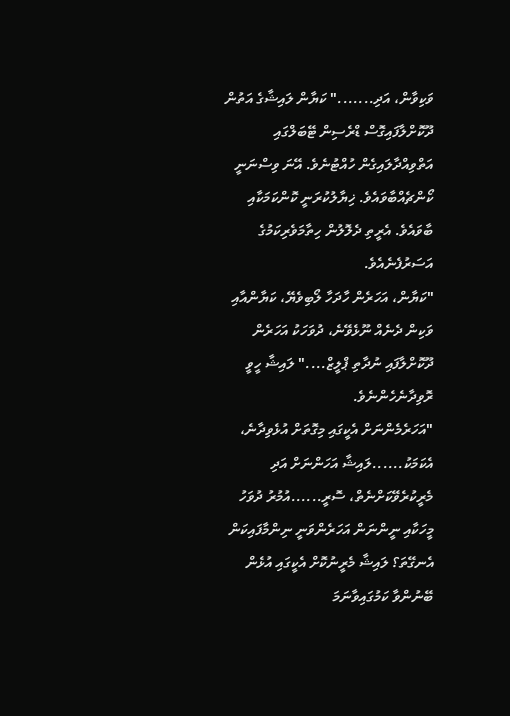ވަކިވާން، އަދި......." ކަޔާން ލައިޝާގެ އަތުން ދޫކޮށްލާފައިގޮސް ޑްރެސިން ޓޭބަލްގައި އަތްވިއްދާލައިގެން ހުއްޓުނެވެ. އޭނަ ވިސްނަނީ ކޯންޗެއްބާވައެވެ. ޚިޔާލުކުރަނީ ކޮންކަމަކާއި ބާވައެވެ. އެރީތި ދެލޮލުން ހިތާމަވެރިކަމުގެ އަސަރުފެނެއެވެ.
"ކަޔާން، އަހަރެން ހާދަހާ ލޯބިވެޔޭ، ކަޔާންއާއި ވަކިން ދެނެއް ނޫޅެވޭނެ، ދުވަހަކު އަހަރެން ދޫކޮށްލާފައި ނުދާތި ޕްލީޒް...." ލައިޝާ ހީވީ ރޮވިދާނެހެންނެވެ.
"އަހަރެމެންނަށް އެކީގައި މިގޮތަށް އުޅެވިދާނެ، އެކަމަކު......ލައިޝާ އަހަންނަށް އަދި މެރީކުރެވޭކަށްނެތް، ސޮރީ......އުމުރު ދުވަހު މީހަކާއި ނީންނަން އަހަރެންވަނީ ނިންމާފައިކަން އެނގޭތަ؟ ލައިޝާ މެރީނުކޮށް އެކީގައި އުޅެން ބޭނުންވާ ކަމުގައިވާނަމަ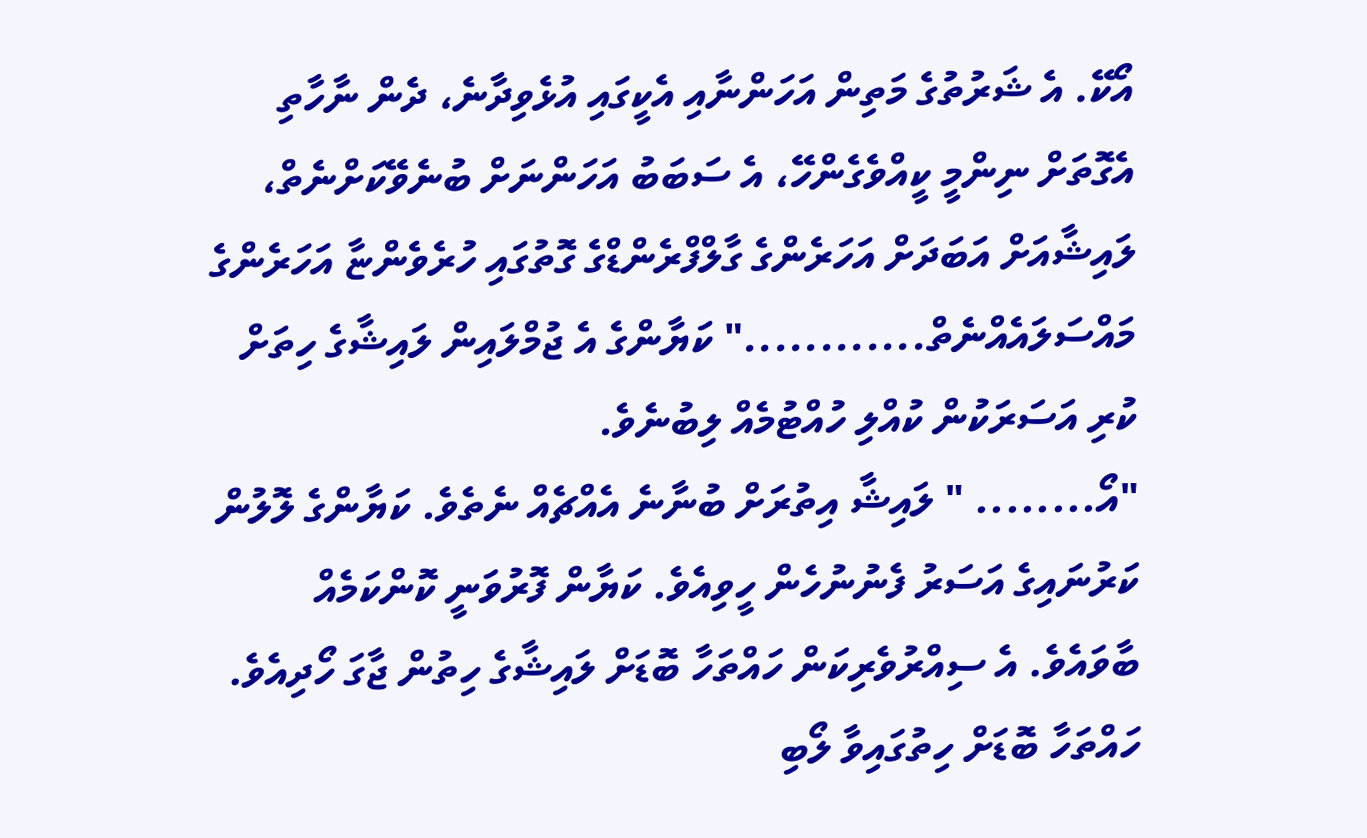އޯކޭ. އެ ޝަރުތުގެ މަތިން އަހަންނާއި އެކީގައި އުޅެވިދާނެ، ދެން ނާހާތި އެގޮތަށް ނިންމީ ކީއްވެގެންހޭ، އެ ސަބަބު އަހަންނަށް ބުނެވޭކަށްނެތް، ލައިޝާއަށް އަބަދަށް އަހަރެންގެ ގާލްފްރެންޑްގެ ގޮތުގައި ހުރެވެންޏާ އަހަރެންގެ މައްސަލައެއްނެތް............" ކަޔާންގެ އެ ޖުމްލައިން ލައިޝާގެ ހިތަށް ކުރި އަސަރަކުން ކުއްލި ހުއްޓުމެއް ލިބުނެވެ.
"އޯ........ " ލައިޝާ އިތުރަށް ބުނާނެ އެއްޗެއް ނެތެވެ. ކަޔާންގެ ލޮލުން ކަރުނައިގެ އަސަރު ފެނުނުހެން ހީވިއެވެ. ކަޔާން ފޮރުވަނީ ކޮންކަމެއް ބާވައެވެ. އެ ސިއްރުވެރިކަން ހައްތަހާ ބޮޑަށް ލައިޝާގެ ހިތުން ޖާގަ ހޯދިއެވެ. ހައްތަހާ ބޮޑަށް ހިތުގައިވާ ލޯބި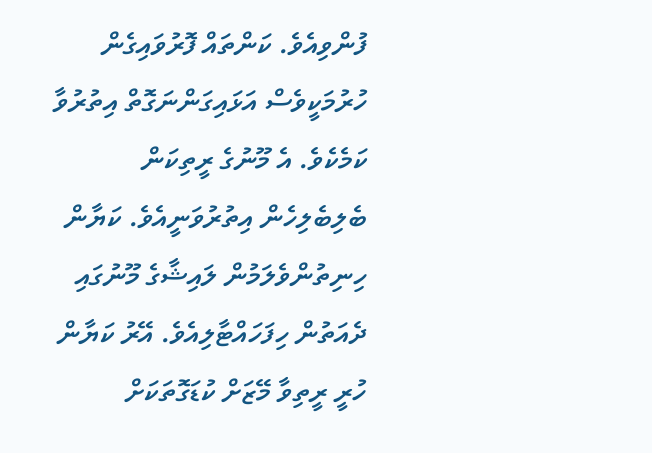ފުންވިއެވެ. ކަންތައް ފޮރުވައިގެން ހުރުމަކީވެސް އަޅައިގަންނަގޮތް އިތުރުވާ ކަމެކެވެ. އެ މޫނުގެ ރީތިކަން ބެލިބެލިހެން އިތުރުވަނީއެވެ. ކަޔާން ހިނިތުންވެލަމުން ލައިޝާގެ މޫނުގައި ދެއަތުން ހިފަހައްޓާލިއެވެ. އޭރު ކަޔާން ހުރީ ރީތިވާ މޭޒަށް ކުޑަގޮތަކަށް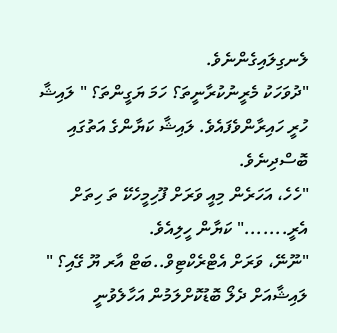ލެނގިލައިގެންނެވެ.
"ދުވަހަކު މެރީނުކުރާނީތަ؟ ހަމަ ޔަގީންތަ؟ " ލައިޝާ ހުރީ ހައިރާންވެފައެވެ. ލައިޝާ ކަޔާންގެ އަތުގައި ބޮސްދިނެވެ.
"ހެހެ، އަހަރެން މިއީ ވަރަށް ފޫހިމީހެކޭ ތަ ހިތަށް އެރީ......." ކަޔާން ހީލިއެވެ.
"ނޫނޭ، ވަރަށް އެޓްރެކްޓިވް..ބަޓް އާރ ޔޫ ގޭއި؟ " ލައިޝާއަށް ދެލޯ ބޮޑުކޮށްލަމުން އަހާލެވުނީ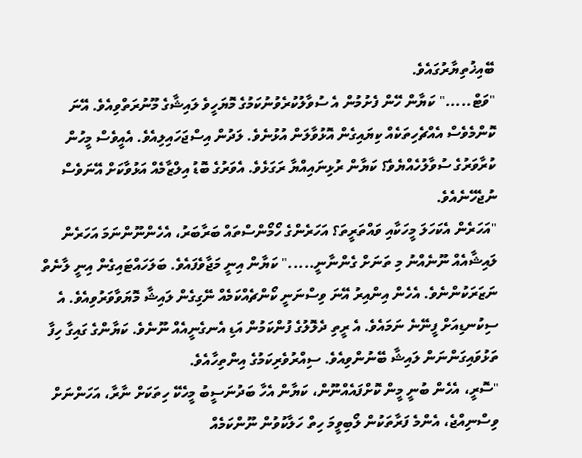ބޭއިޚުތިޔާރުގައެވެ.
"ވަޓް....." ކަޔާން ހޭން ފެށުމުން އެ ސުވާލުކުރެވުނުކަމުގެ މޮޔަހީވެ ލައިޝާގެ މޫނުރަތްވިއެވެ. އޭނަ ކޮންމެވެސް އެއްޗެހިތަކެއް ކިޔައިގެން އޮޅުވާލަން އުޅުނެވެ. ލަދުން އިސްޖަހައިލިއެވެ. އެއީވެސް މީހުން ކުރާވަރުގެ ސުވާލުހެއްޔެވެ؟ ކަޔާން ރުޅިނައިއްޔާ ރަގަޅެވެ. އެވަރުގެ ބޮޑު އިލްޒާމެއް އަޅުވާކަށް އޭނަވެސް ނުޖެހޭނެއެވެ.
"އަހަރެން އެކަހަލަ މީހަކާއި ވައްތަރީތަ؟ އަހަރެންގެ ހޯމޯންސްތައް ބަރާބަރު، އެހެންނޫންނަމަ އަހަރެން ލައިޝާއެއް ނޫނެއްނު މި ތަނަށް ގެންނާނީ....." ކަޔާން އިނީ މަޖާވެފައެވެ. ބަލަހައްޓައިގެން އިނީ ލާނެތް ނަޒަރަކުންނެވެ. އެހެން އިންއިރު އޭނަ ވިސްނަނީ ކޯންޗެއްކަމެއް ނޭގިގެން ލައިޝާ މޮޔަވާވަރުވިއެވެ. އެ ސިކުނޑިއަށް ފީނޭނެ ނަމައެވެ. އެ ރީތި ދެލޮލުގެ ފުންކަމުން އަޑި އެނގެނީއެއް ނޫނެވެ. ކަޔާންގެ ގައިގާ ހިފާ ތަޅުވައިގަންނަން ލައިޝާ ބޭނުންވިއެވެ. ސިއްރުވެރިކަމުގެ އިންތިހާއެވެ.
"ސޮރީ، އެހެން ބުނީ މީން ކޮށްފައެއްނޫން، ކަޔާން އެހާ ބަދުނަސީބު މީހެކޭ ހިތަކަށް ނާރާ، އަހަންނަށް ވިސްނިއްޖެ، އެންމެ ފަރާތަކުން ލޯބިވީމަ ހިތް ހަލާކުވުން ނޫންކަމެއް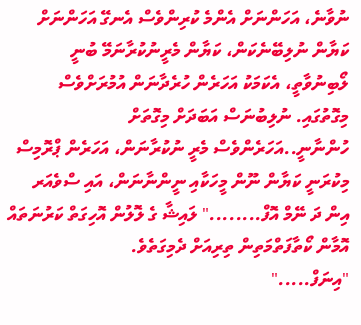ނުވާނެ، އަހަންނަށް އެންމެ ކުރިންވެސް އެނގޭ އަހަންނަށް ކަޔާން ނުލިބޭނެކަން، ކަޔާން މެރީނުކުރާނަމޭ ބުނީ ލޯބިނުވާތީ، އެކަމަކު އަހަރެން ހުރެދާނަން އުމުރަށްވެސް މިގޮތުގައި. ނުލިބުނަސް އަބަދަށް މިގޮތަށް ހުންނާނީ..އަހަރެންވެސް މެރީ ނުކުރާނަން، އަހަރެން ޕްރޮމިސް މިކުރަނީ ކަޔާން ނޫން މީހަކާއި ނީންނާނަން، އައި ސްވެއަރ އިން ދަ ނޭމް އޮފް........" ލައިޝާ ގެ ލޮލުން އޮހިގަތް ކަރުނަތައް އޮމާން ކޯތާފަތްމަތިން ތިރިއަށް ދެމިގަތެވެ.
"އިނަފް....."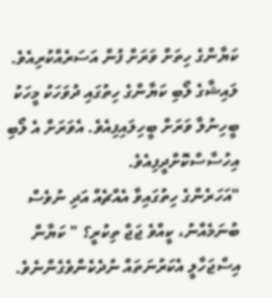ކަޔާންގެ ހިތަށް ވަރަށް ފުން އަސަރެއްކުރިއެވެ. ލައިޝާގެ ލޯބި ކަޔާންގެ ހިތުގައި ދުވަހަކު މީހަކު ބީހިނުލާ ވަރަށް ބީހިލައިފިއެވެ. އެވަރަށް އެ ލޯބި އިހުސާސްކޮށްދީފިއެވެ.
"އަހަރެންގެ ހިތުގައިވާ އެއްޗެއް އަދި ނުވެސް ބުނަމެއްނު، ކީއްވެ ޖަޖް ތިކުރީ؟ " ކަޔާން އިސްޖަހާލީ އެކަރުނަތައް ނުދެކެންވެގެންނެވެ.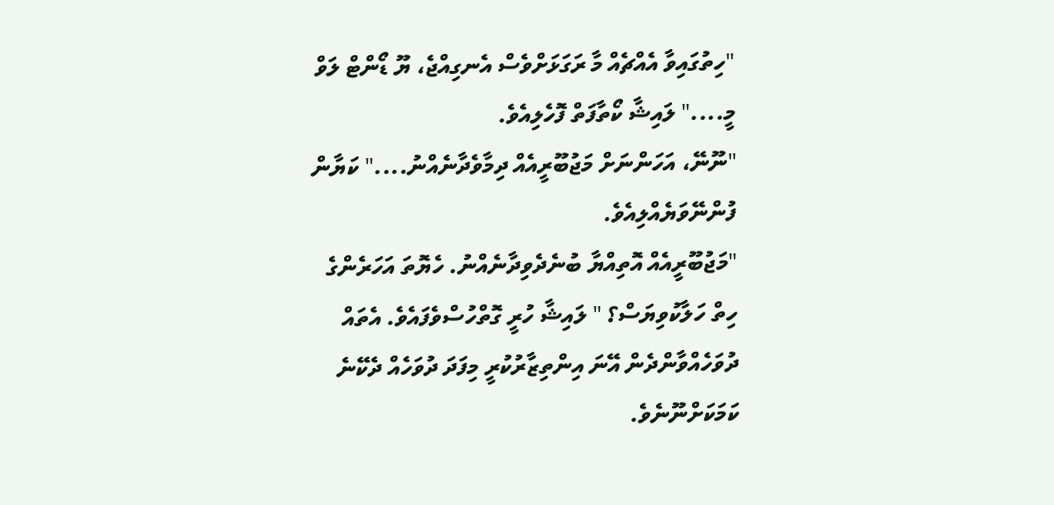"ހިތުގައިވާ އެއްޗެއް މާ ރަގަޅަށްވެސް އެނގިއްޖެ، ޔޫ ޑޯންޓް ލަވް މީ...." ލައިޝާ ކޯތާފަތް ފޮހެލިއެވެ.
"ނޫނޭ، އަހަންނަށް މަޖުބޫރީއެއް ދިމާވެދާނެއްނު...." ކަޔާން ފުންނޭވަޔެއްލިއެވެ.
"މަޖުބޫރީއެއް އޮތިއްޔާ ބުނެދެވިދާނެއްނު. ހެޔޮތަ އަހަރެންގެ ހިތް ހަލާކުވިޔަސް؟ " ލައިޝާ ހުރީ ގޮތްހުސްވެފައެވެ. އެތައް ދުވަހެއްވާންދެން އޭނަ އިންތިޒާރުކުރީ މިފަދަ ދުވަހެއް ދެކޭނެ ކަމަކަށްނޫނެވެ.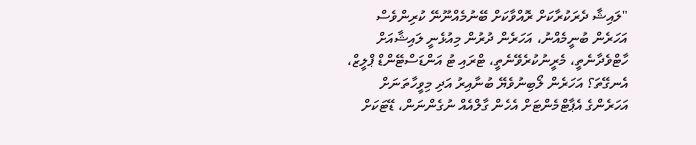"ލައިޝާ ދެރަކުރާކަށް ރޮއްވާކަށް ބޭނުމެއްނޫނޭ ކުރިންވެސް އަހަރެން ބުނީމެއްނު، އަހަރެން ދުރުން މިއުޅެނީ ލައިޝާއަށް ހާޓްވެދާނެތީ، މެރީނުކުރެވޭނެތީ، ޓްރައި ޓު އަންޑަސްޓޭންޑް ޕްލީޒް، އެނގޭތަ؟ އަހަރެން ލޯބިނުވެޔޭ ބުނާއިރު އަދި މިވީހާތަނަށް އަހަރެންގެ އެޕާޓްމެންޓަށް އެހެން ގާލްއެއް ނުގެންނަން، ޑޭޓަކަށް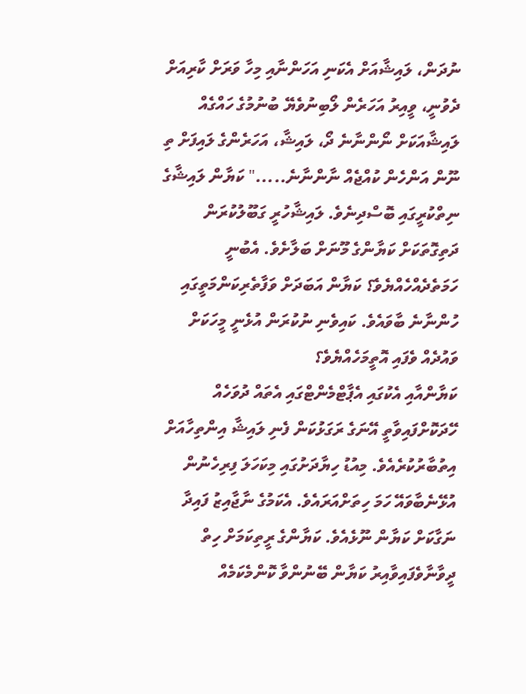ނުދަން، ލައިޝާއަށް އެކަނި އަހަންނާއި މިހާ ވަރަށް ކާރިއަށް ދެވުނީ، ވީއިރު އަހަރެން ލޯބިނުވެޔޭ ބުނުމުގެ ހައްގެއް ލައިޝާއަކަށް ނޯންނާނެ ދޯ، ލައިޝާ، އަހަރެންގެ ލައިފަށް ތި ނޫން އަންހެން ކުއްޖެއް ނާންނާނެ....." ކަޔާން ލައިޝާގެ ނިތްކުރީގައި ބޮސްދިނެވެ. ލައިޝާހުރީ ގަބޫލުކުރަން ދަތިގޮތަކަށް ކަޔާންގެ މޫނަށް ބަލާށެވެ. އެބުނީ ހަމަތެދެއްހެއްޔެވެ؟ ކަޔާން އަބަދަށް ވަފާތެރިކަންމަތީގައި ހުންނާނެ ބާވައެވެ. ކައިވެނި ނުކުރަން އުޅެނީ މީހަކަށް ވައުދެއް ވެފައި އޮތީމަހެއްޔެވެ؟
ކަޔާންއާއި އެކުގައި އެޕާޓްމެންޓްގައި އެތައް ދުވަހެއް ހޭދަކޮށްފައިވާތީ އޭނަގެ ރަގަޅުކަން ފެނި ލައިޝާ އިންތިހާއަށް އިތުބާރުކުރެއެވެ. މިއުޑު ހިޔާދަށުގައި މިކަހަލަ ފިރިހެނުން އުޅޭނެބާވައޭ ހަމަ ހިތަށްއަރައެވެ. އެކަމުގެ ނާޖާއިޒު ފައިދާ ނަގާކަށް ކަޔާން ނޫޅެއެވެ. ކަޔާންގެ ރީތިކަމަށް ހިތް ދީވާނާވެފައިވާއިރު ކަޔާން ބޭނުންވާ ކޮންމެކަމެއް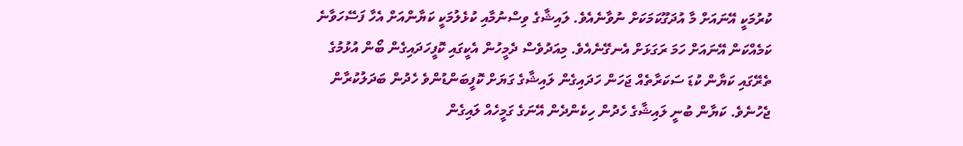ކުރުމަކީ އޭނައަށް މާ އުދަގޫކަމަކަށް ނުވާނެއެވެ. ލައިޝާގެ ވިސްނުމާއި ކުޅެލުމަކީ ކަޔާންއަށް އެހާ ފަސޭހަވާނެ ކަމެއްކަން އޭނައަށް ހަމަ ރަގަޅަށް އެނގޭނެއެވެ. މިއަދުވެސް ދެމީހުން އެކީގައި ކޮފީހަދައިގެން ބޯން އުޅުމުގެ ތެރޭގައި ކަޔާން ކުޑަ ސަކަރާތެއް ޖަހަން ހަދައިގެން ލައިޝާގެ ގަޔަށް ކޮފީބަންޑުންވެ ހެދުން ބަދަލުކުރާން ޖެހުނެވެ. ކަޔާން ބުނީ ލައިޝާގެ ހެދުން ހިކެންދެން އޭނަގެ ގަމީހެއް ލައިގެން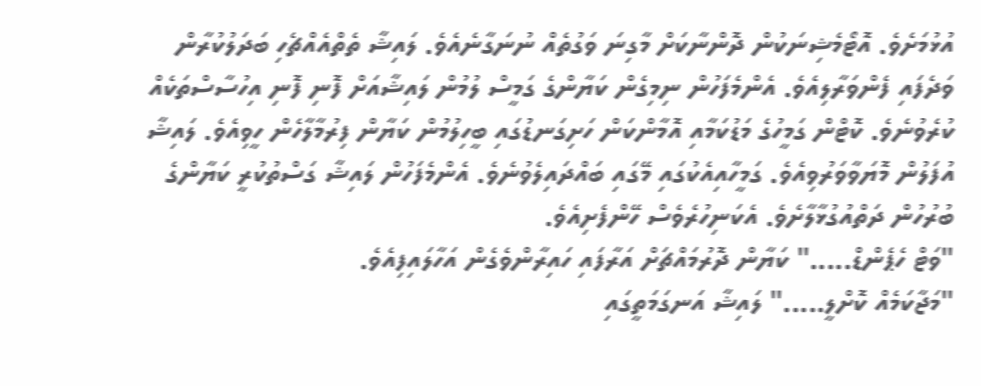އުޅުމަށެވެ. އޮޓޯމެޝިނަކުން ދޮންނާކަށް މާގިނަ ވަގުތެއް ނުނަގާނެއެވެ. ލައިޝާ ތެތްއެއްޗެހި ބަދަލުކުރާން ވަދެފައި ފެންވަރާލިއެވެ. އެންމެފަހުން ނިމިގެން ކަޔާންގެ ގަމީސް ލުމުން ލައިޝާއަށް ފޮނި ފޮނި އިހުސާސްތަކެއް ކުރެވުނެވެ. ކޮޓްން ގަމީހުގެ މަޑުކަމާއި އޮމާންކަން ހަށިގަނޑުގައި ބީހިލުމުން ކަޔާން ފިރުމާލާހެން ހީވިއެވެ. ލައިޝާ އުފަލުން މޮޔަވާވަރުވިއެވެ. ގަމީހާއިއެކުގައި މޭގައި ބައްދައިލެވުނެވެ. އެންމެފަހުން ލައިޝާ ގަސްތުކުރީ ކަޔާންގެ ބުރުހުން ދަތްއުގުޅާލާށެވެ. އެކަނިހުރެވެސް ހޭންފެށިއެވެ.
"ވަޓް ހެޕެންޑް....." ކަޔާން ދޮރުމައްޗަށް އަރާފައި ހައިރާންވެގެން އަހާލައިފިއެވެ.
"މަޖާކަމެއް ކޮށްލީ....." ލައިޝާ އަނގަމަތީގައި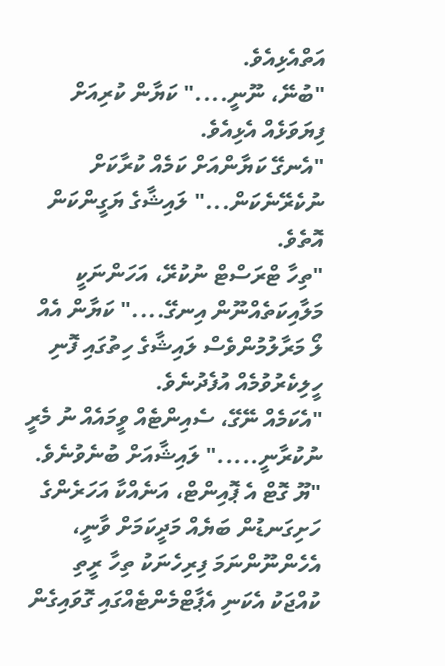އަތްއެޅިއެވެ.
"ބުނޭ، ނޫނީ...." ކަޔާން ކުރިއަށް ފިޔަވަޅެއް އެޅިއެވެ.
"އެނގޭ ކަޔާންއަށް ކަމެއް ކުރާކަށް ނުކެރޭނެކަން..." ލައިޝާގެ ޔަގީންކަން އޮތެވެ.
"ތިހާ ޓްރަސްޓް ނުކުރޭ، އަހަންނަކީ މަލާއިކަތެއްނޫން އިނގޭ...." ކަޔާން އެއް ލޯ މަރާލުމުންވެސް ލައިޝާގެ ހިތުގައި ފޮނި ހީލިކެރުވުމެއް އުފެދުނެވެ.
"އެކަމެއް ނޭގޭ، ސެއިންޓެއް ވީމައެއް ނު މެރީ ނުކުރާނީ....." ލައިޝާއަށް ބުނެވުނެވެ.
"ޔޫ ގޮޓް އެ ޕޮއިންޓް، އަނެއްކާ އަހަރެންގެ ހަށިގަނޑުން ބަޔެއް މަދީކަމަށް ވާނީ، އެހެންނޫންނަމަ ފިރިހެނަކު ތިހާ ރީތި ކުއްޖަކު އެކަނި އެޕާޓްމެންޓެއްގައި ގޮވައިގެން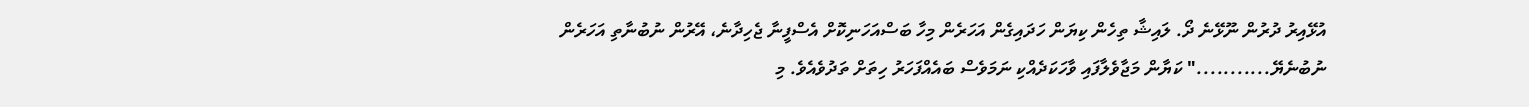އުޅޭއިރު ދުރުން ނޫޅޭނެ ދޯ. ލައިޝާ ތިހެން ކިޔަން ހަދައިގެން އަހަރެން މިހާ ބަސްއަހަނިކޮށް އެސްފީނާ ޖެހިދާނެ، އޭރުން ނުބުނާތި އަހަރެން ނުބުނެޔޭ..........." ކަޔާން މަޖާވެލާފައި ވާހަކަދެއްކި ނަމަވެސް ބައެއްފަހަރު ހިތަށް ތަދުވެއެވެ. މި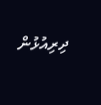ދިރިއުޅުން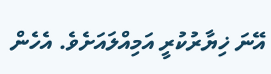އޭނަ ޚިޔާރުކުރީ އަމިއްލައަށެވެ. އެހެން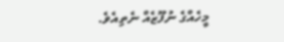މީހެއްގެ ނުފޫޒެއް ނެތިއެވެ.